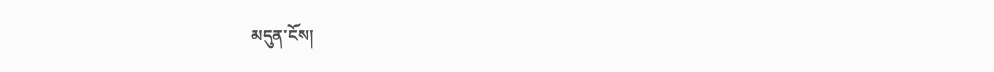མདུན་ངོས།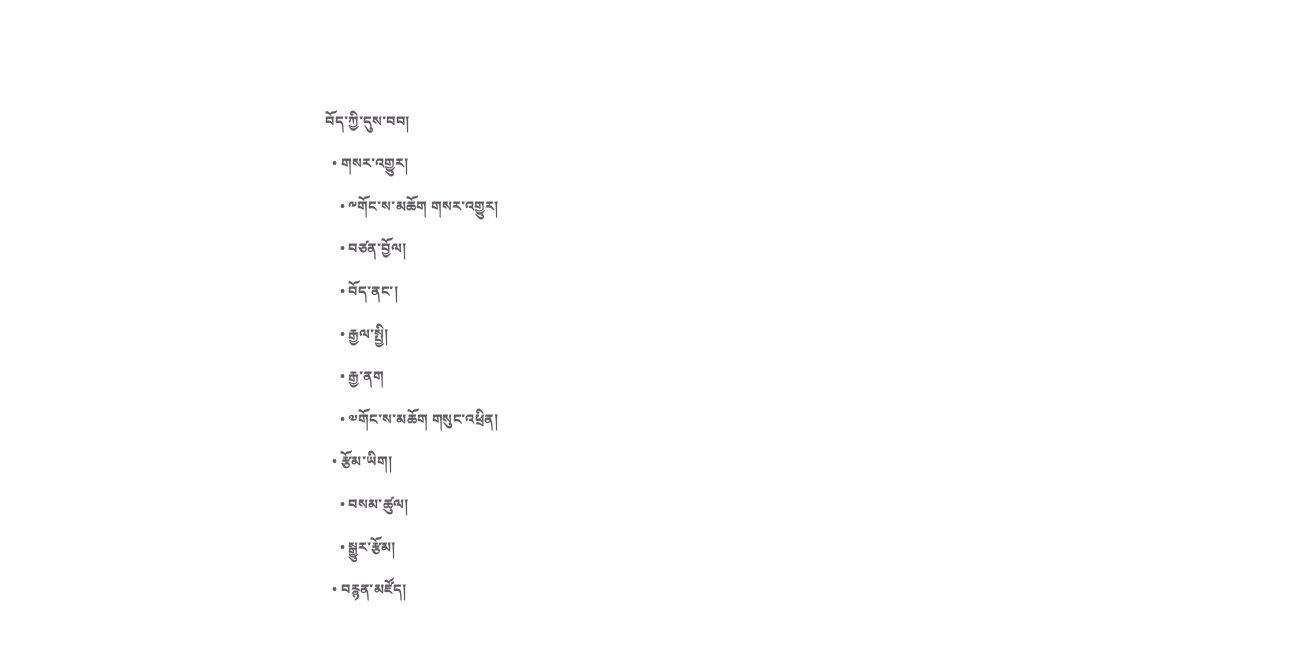བོད་ཀྱི་དུས་བབ།
  • གསར་འགྱུར།
    • ༸གོང་ས་མཆོག གསར་འགྱུར།
    • བཙན་བྱོལ།
    • བོད་ནང་།
    • རྒྱལ་སྤྱི།
    • རྒྱ་ནག
    • ༧གོང་ས་མཆོག གསུང་འཕྲིན།
  • རྩོམ་ཡིག།
    • བསམ་ཚུལ།
    • སྒྱུར་རྩོམ།
  • བརྙན་མཛོད།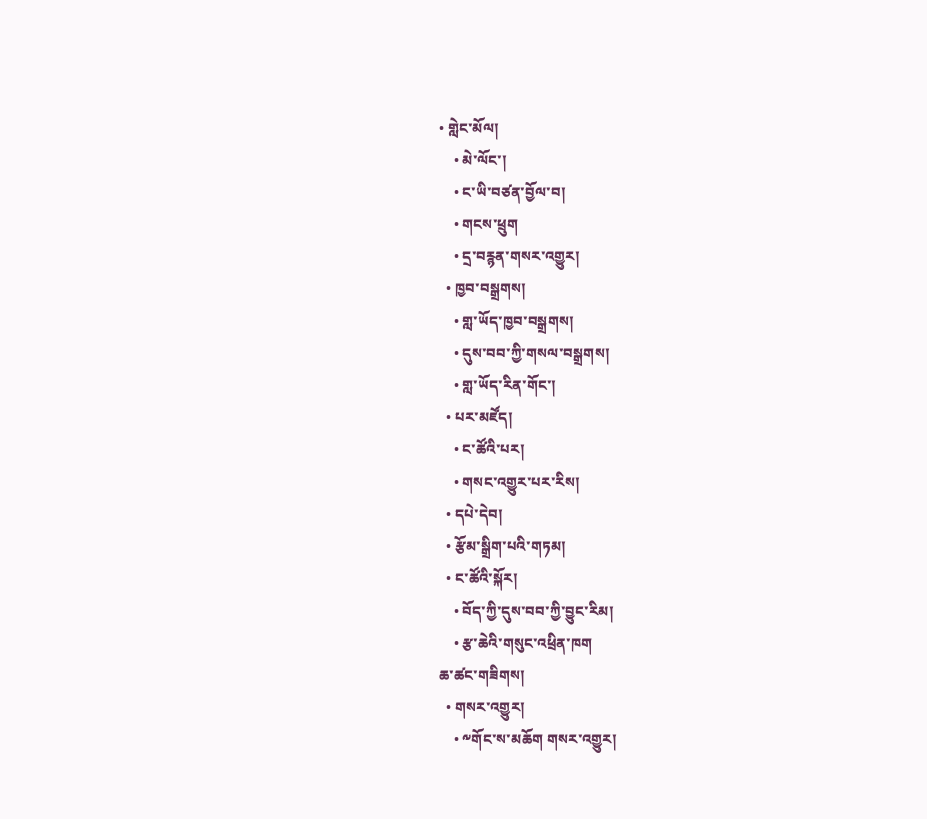• གླེང་མོལ།
    • མེ་ལོང་།
    • ང་ཡི་བཙན་བྱོལ་བ།
    • གངས་ཕྲུག
    • དྲ་བརྙན་གསར་འགྱུར།
  • ཁྱབ་བསྒྲགས།
    • གླ་ཡོད་ཁྱབ་བསྒྲགས།
    • དུས་བབ་ཀྱི་གསལ་བསྒྲགས།
    • གླ་ཡོད་རིན་གོང་།
  • པར་མཛོད།
    • ང་ཚོའི་པར།
    • གསང་འགྱུར་པར་རིས།
  • དཔེ་དེབ།
  • རྩོམ་སྒྲིག་པའི་གཏམ།
  • ང་ཚོའི་སྐོར།
    • བོད་ཀྱི་དུས་བབ་ཀྱི་བྱུང་རིམ།
    • རྩ་ཆེའི་གསུང་འཕྲིན་ཁག
ཆ་ཚང་གཟིགས།
  • གསར་འགྱུར།
    • ༸གོང་ས་མཆོག གསར་འགྱུར།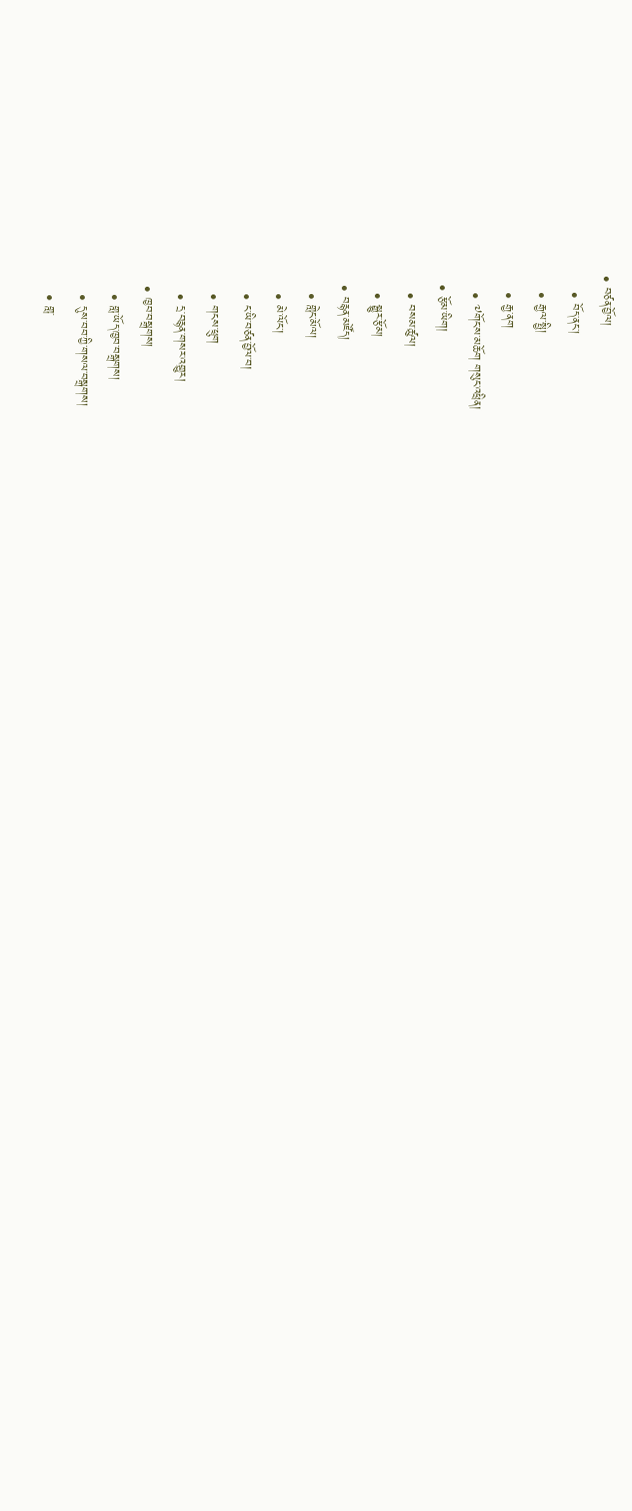• བཙན་བྱོལ།
    • བོད་ནང་།
    • རྒྱལ་སྤྱི།
    • རྒྱ་ནག
    • ༧གོང་ས་མཆོག གསུང་འཕྲིན།
  • རྩོམ་ཡིག།
    • བསམ་ཚུལ།
    • སྒྱུར་རྩོམ།
  • བརྙན་མཛོད།
    • གླེང་མོལ།
    • མེ་ལོང་།
    • ང་ཡི་བཙན་བྱོལ་བ།
    • གངས་ཕྲུག
    • དྲ་བརྙན་གསར་འགྱུར།
  • ཁྱབ་བསྒྲགས།
    • གླ་ཡོད་ཁྱབ་བསྒྲགས།
    • དུས་བབ་ཀྱི་གསལ་བསྒྲགས།
    • གླ་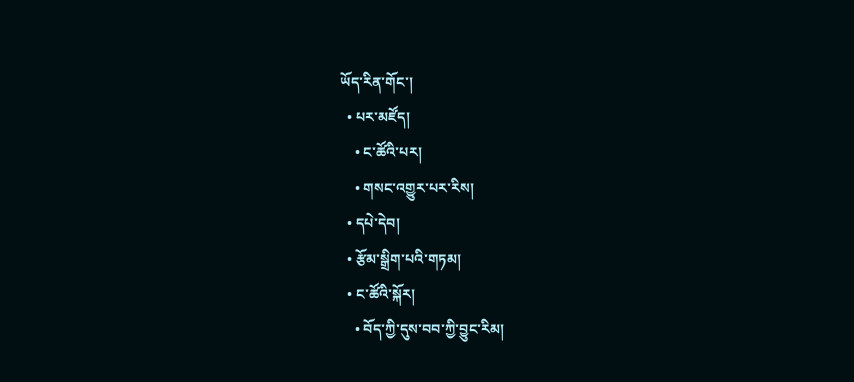ཡོད་རིན་གོང་།
  • པར་མཛོད།
    • ང་ཚོའི་པར།
    • གསང་འགྱུར་པར་རིས།
  • དཔེ་དེབ།
  • རྩོམ་སྒྲིག་པའི་གཏམ།
  • ང་ཚོའི་སྐོར།
    • བོད་ཀྱི་དུས་བབ་ཀྱི་བྱུང་རིམ།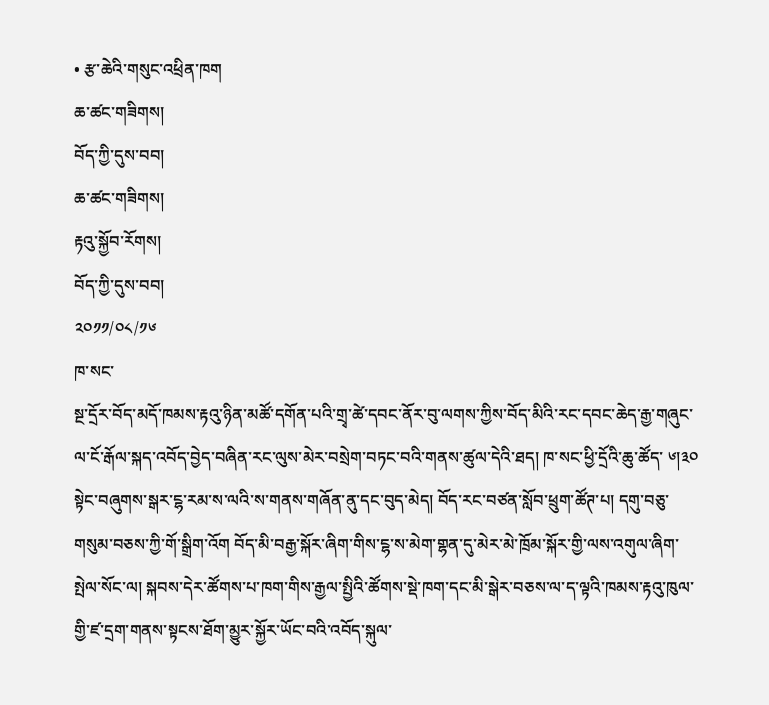• རྩ་ཆེའི་གསུང་འཕྲིན་ཁག
ཆ་ཚང་གཟིགས།
བོད་ཀྱི་དུས་བབ།
ཆ་ཚང་གཟིགས།
རྟའུ་སྐྱོབ་རོགས།
བོད་ཀྱི་དུས་བབ།
༢༠༡༡/༠༨/༡༦
ཁ་སང་
སྔ་དྲོར་བོད་མདོ་ཁམས་རྟའུ་ཉིན་མཚོ་དགོན་པའི་གྲྭ་ཚེ་དབང་ནོར་བུ་ལགས་ཀྱིས་བོད་མིའི་རང་དབང་ཆེད་རྒྱ་གཞུང་ལ་ངོ་རྒོལ་སྐད་འབོད་བྱེད་བཞིན་རང་ལུས་མེར་བསྲེག་བཏང་བའི་གནས་ཚུལ་དེའི་ཐད། ཁ་སང་ཕྱི་དྲོའི་ཆུ་ཚོད་ ༦།༣༠ སྟེང་བཞུགས་སྒར་ངྷ་རམ་ས་ལའི་ས་གནས་གཞོན་ནུ་དང་བུད་མེད། བོད་རང་བཙན་སློབ་ཕྲུག་ཚོཊ་པ། དགུ་བཅུ་གསུམ་བཅས་ཀྱི་གོ་སྒྲིག་འོག བོད་མི་བརྒྱ་སྐོར་ཞིག་གིས་ངྷ་ས་མེག་གྷན་དུ་མེར་མེ་ཁྲོམ་སྐོར་གྱི་ལས་འགུལ་ཞིག་སྤེལ་སོང་ལ། སྐབས་དེར་ཚོགས་པ་ཁག་གིས་རྒྱལ་སྤྱིའི་ཚོགས་སྡེ་ཁག་དང་མི་སྒེར་བཅས་ལ་ད་ལྟའི་ཁམས་རྟའུ་ཁུལ་གྱི་ཛ་དྲག་གནས་སྟངས་ཐོག་མྱུར་སྐྱོར་ཡོང་བའི་འབོད་སྐུལ་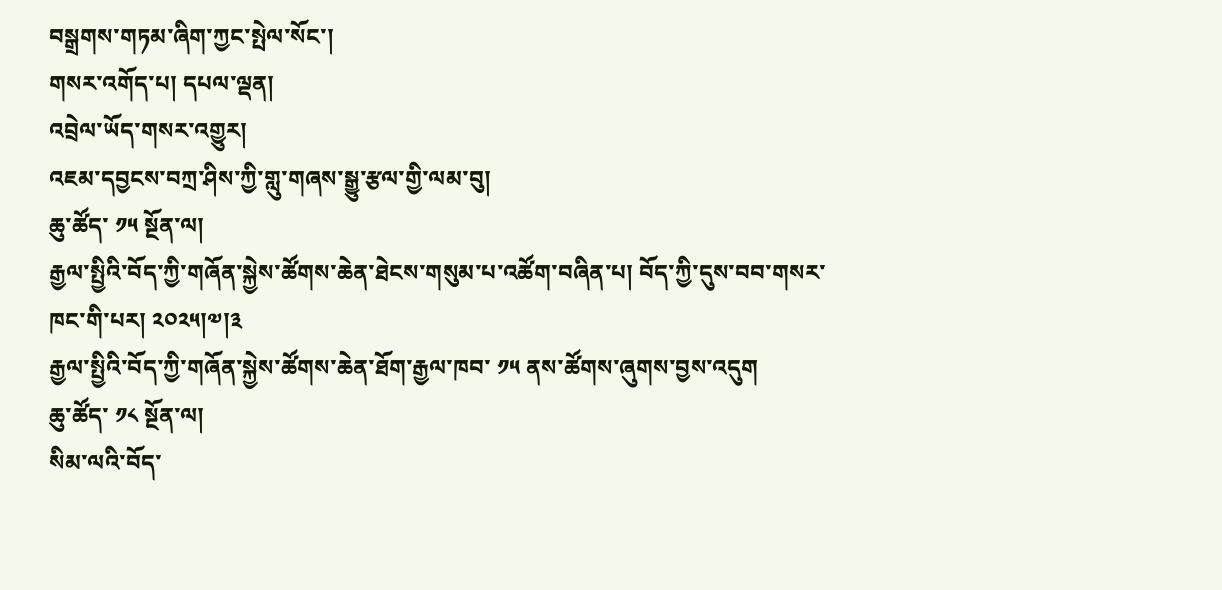བསྒྲགས་གཏམ་ཞིག་ཀྱང་སྤེལ་སོང་།
གསར་འགོད་པ། དཔལ་ལྡན།
འབྲེལ་ཡོད་གསར་འགྱུར།
འཇམ་དབྱངས་བཀྲ་ཤིས་ཀྱི་གླུ་གཞས་སྒྱུ་རྩལ་གྱི་ལམ་བུ།
ཆུ་ཚོད་ ༡༥ སྔོན་ལ།
རྒྱལ་སྤྱིའི་བོད་ཀྱི་གཞོན་སྐྱེས་ཚོགས་ཆེན་ཐེངས་གསུམ་པ་འཚོག་བཞིན་པ། བོད་ཀྱི་དུས་བབ་གསར་ཁང་གི་པར། ༢༠༢༥།༧།༣
རྒྱལ་སྤྱིའི་བོད་ཀྱི་གཞོན་སྐྱེས་ཚོགས་ཆེན་ཐོག་རྒྱལ་ཁབ་ ༡༥ ནས་ཚོགས་ཞུགས་བྱས་འདུག
ཆུ་ཚོད་ ༡༨ སྔོན་ལ།
སིམ་ལའི་བོད་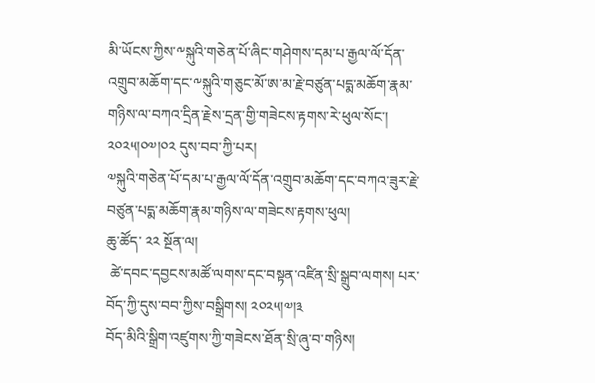མི་ཡོངས་ཀྱིས་༸སྐུའི་གཅེན་པོ་ཞིང་གཤེགས་དམ་པ་རྒྱལ་ལོ་དོན་འགྲུབ་མཆོག་དང་༸སྐུའི་གཅུང་མོ་ཨ་མ་རྗེ་བཙུན་པདྨ་མཆོག་རྣམ་གཉིས་ལ་བཀའ་དྲིན་རྗེས་དྲན་གྱི་གཟེངས་རྟགས་རེ་ཕུལ་སོང་།  ༢༠༢༥།༠༧།༠༢ དུས་བབ་ཀྱི་པར།
༧སྐུའི་གཅེན་པོ་དམ་པ་རྒྱལ་ལོ་དོན་འགྲུབ་མཆོག་དང་བཀའ་ཟུར་རྗེ་བཙུན་པདྨ་མཆོག་རྣམ་གཉིས་ལ་གཟེངས་རྟགས་ཕུལ།
ཆུ་ཚོད་ ༢༢ སྔོན་ལ།
 ཚེ་དབང་དབྱངས་མཚོ་ལགས་དང་བསྟན་འཛིན་སྲི་སྒྲུབ་ལགས། པར་བོད་ཀྱི་དུས་བབ་ཀྱིས་བསྒྲིགས། ༢༠༢༥།༧།༣
བོད་མིའི་སྒྲིག་འཛུགས་ཀྱི་གཟེངས་ཐོན་སྲི་ཞུ་བ་གཉིས།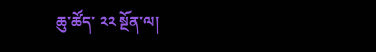ཆུ་ཚོད་ ༢༢ སྔོན་ལ།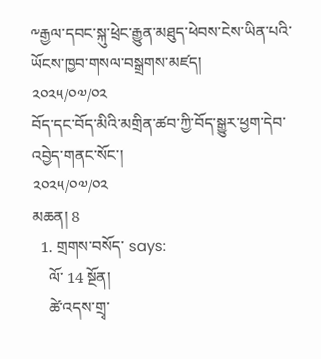༸རྒྱལ་དབང་སྐུ་ཕྲེང་རྒྱུན་མཐུད་ཕེབས་ངེས་ཡིན་པའི་ཡོངས་ཁྱབ་གསལ་བསྒྲགས་མཛད།
༢༠༢༥/༠༧/༠༢
བོད་དང་བོད་མིའི་མགྲིན་ཚབ་ཀྱི་བོད་སྒྱུར་ཕྱག་དེབ་འབྱེད་གནང་སོང་།
༢༠༢༥/༠༧/༠༢
མཆན། 8
  1. གྲགས་བསོད་ says:
    ལོ་ 14 སྔོན།
    ཚེ་འདས་གྲྭ་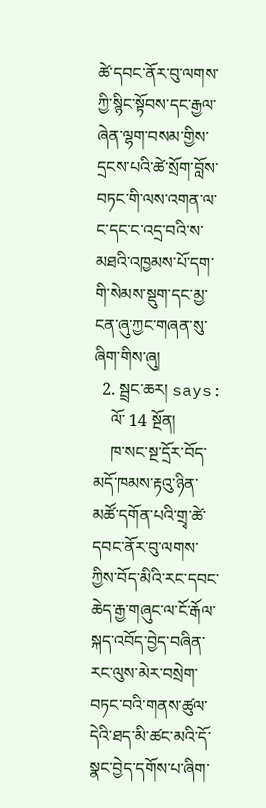ཚེ་དབང་ནོར་བུ་ལགས་ཀྱི་སྙིང་སྟོབས་དང་རྒྱལ་ཞེན་ལྷག་བསམ་གྱིས་དྲངས་པའི་ཚེ་སྲོག་བློས་བཏང་གི་ལས་འགན་ལ་ང་དང་ང་འདྲ་བའི་ས་མཐའི་འཁྱམས་པོ་དག་གི་སེམས་སྡུག་དང་མྱ་ངན་ཞུ་ཀྱང་གཞན་སུ་ཞིག་གིས་ཞུ།
  2. སྦྲང་ཆར། says:
    ལོ་ 14 སྔོན།
    ཁ་སང་སྔ་དྲོར་བོད་མདོ་ཁམས་རྟའུ་ཉིན་མཚོ་དགོན་པའི་གྲྭ་ཚེ་དབང་ནོར་བུ་ལགས་ཀྱིས་བོད་མིའི་རང་དབང་ཆེད་རྒྱ་གཞུང་ལ་ངོ་རྒོལ་སྐད་འབོད་བྱེད་བཞིན་རང་ལུས་མེར་བསྲེག་བཏང་བའི་གནས་ཚུལ་དེའི་ཐད་མི་ཚང་མའི་དོ་སྣང་བྱེད་དགོས་པ་ཞིག་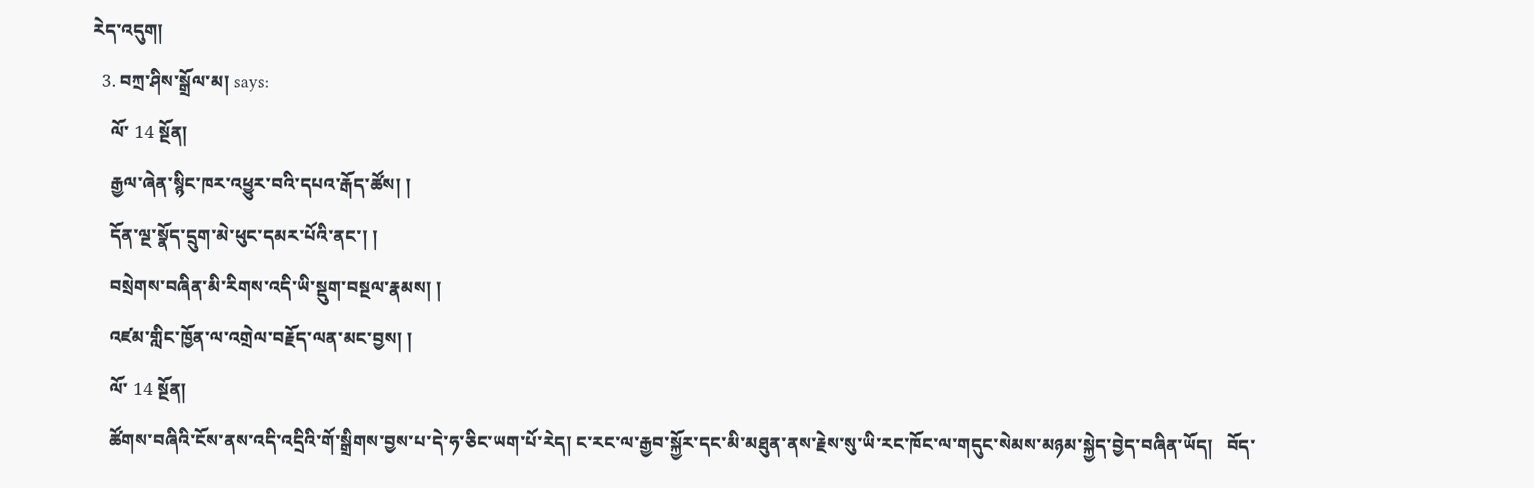རེད་འདུག།
  3. བཀྲ་ཤིས་སྒྲོལ་མ། says:
    ལོ་ 14 སྔོན།
    རྒྱལ་ཞེན་སྙིང་ཁར་འཕྱུར་བའི་དཔའ་རྒོད་ཚོས། །
    དོན་ལྔ་སྣོད་དྲུག་མེ་ཕུང་དམར་པོའི་ནང་། །
    བསྲེགས་བཞིན་མི་རིགས་འདི་ཡི་སྡུག་བསྔལ་རྣམས། །
    འཛམ་གླིང་ཁྱོན་ལ་འགྲེལ་བརྗོད་ལན་མང་བྱས། །
    ལོ་ 14 སྔོན།
    ཚོགས་བཞིའི་ངོས་ནས་འདི་འདྲིའི་གོ་སྒྲིགས་བྱས་པ་དེ་ཧ་ཅིང་ཡག་པོ་རེད། ང་རང་ལ་རྒྱབ་སྐྱོར་དང་མི་མཐུན་ནས་རྗེས་སུ་ཡི་རང་ཁོང་ལ་གདུང་སེམས་མཉམ་སྐྱེད་བྱེད་བཞིན་ཡོད།   བོད་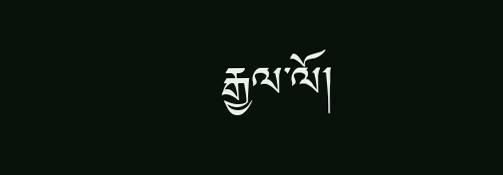རྒྱལ་ལོ།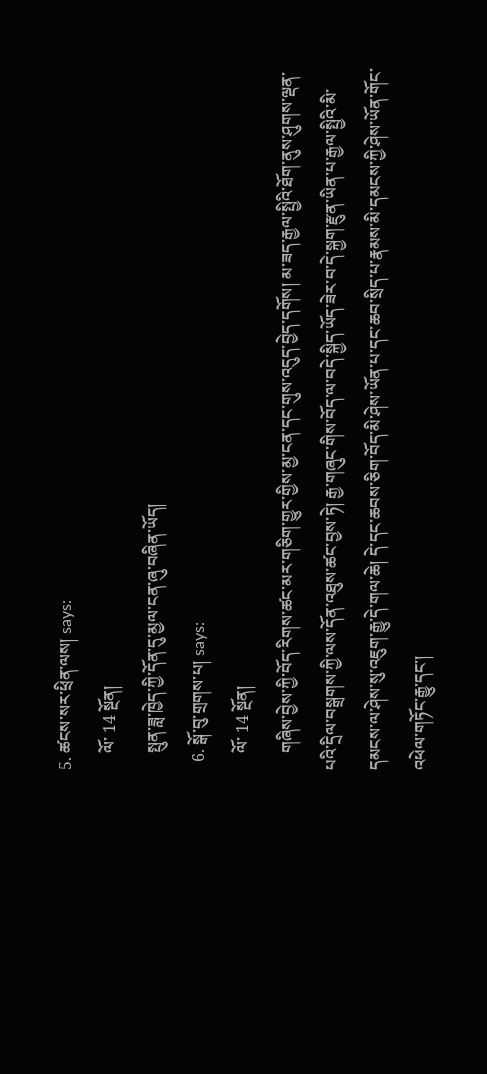5. ཚངས་སར་ཕྲིན་ལས། says:
    ལོ་ 14 སྔོན།
    སྤུན་ཟླ་ཁྱེད་ཀྱི་དོན་དུ་མྱལ་ངན་ཞུ་བཞིན་ཡོད།
  6. སྒོ་བུ་གྲགས་པ། says:
    ལོ་ 14 སྔོན།
    གཞིས་བྱེས་ཀྱི་བོད་རིགས་ཚང་མར་གཅིག་གྱུར་གྱིས་མྱ་ངན་དང་གུས་འདུད་བྱེད་དགོས། མ་ཟད་རྒྱལ་སྤྱིའི་ཐོག་ནུས་ཤུགས་ལྡན་པའི་དྲིལ་བསྒྲགས་ཀྱི་ལས་དོན་འཐུས་ཚང་བྱས་ཏེ། རྒྱ་གཞུང་གིས་བོད་ལ་བདེ་སྐྱིད་ཡོད་ཟེར་བ་དེ་སྐྱག་རྫུན་ཡིན་པ་རྒྱལ་སྤྱིའི་མི་དམངས་ལ་ཤེས་སུ་འཇུག་རྒྱུ་དེ་གལ་ཆེ། དེ་དང་ཆབས་ཅིག་བོད་མི་ཤེས་ཡོན་པ་དང་ཆབ་སྲིད་པ་རྣམས་མི་དམངས་ཀྱི་ཤེས་ཡོན་གོང་འཕེལ་གཏོང་རྒྱུ་དང་།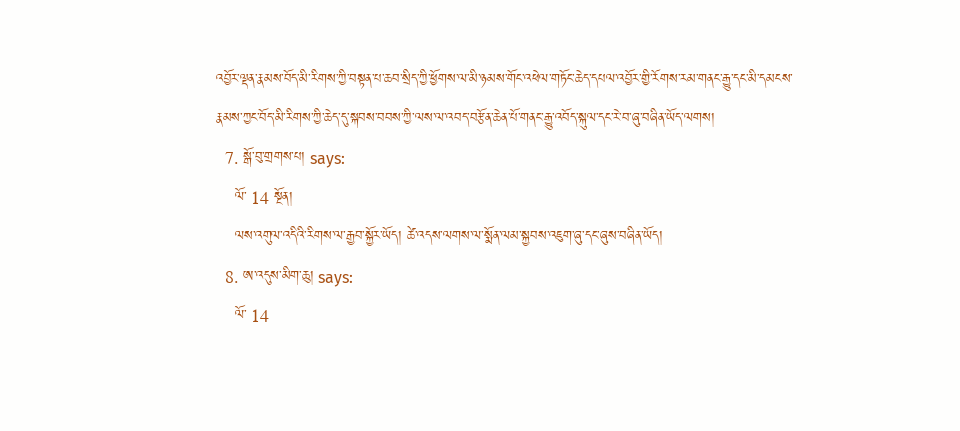འབྱོར་ལྡན་རྣམས་བོད་མི་རིགས་ཀྱི་བསྟན་པ་ཆབ་སྲིད་ཀྱི་ཕྱོགས་ལ་མི་ཉམས་གོང་འཕེལ་གཏོང་ཆེད་དཔལ་འབྱོར་གྱི་རོགས་རམ་གནང་རྒྱུ་དང་མི་དམངས་རྣམས་ཀྱང་བོད་མི་རིགས་ཀྱི་ཆེད་དུ་སྐབས་བབས་ཀྱི་ལས་ལ་འབད་བརྩོན་ཆེན་པོ་གནང་རྒྱུ་འབོད་སྐུལ་དང་རེ་བ་ཞུ་བཞིན་ཡོད་ལགས།
  7. སྒོ་བུ་གྲགས་པ། says:
    ལོ་ 14 སྔོན།
    ལས་འགུལ་འདིའི་རིགས་ལ་རྒྱབ་སྐྱོར་ཡོད། ཚེ་འདས་ལགས་ལ་སྨོན་ལམ་སྐྱབས་འཇུག་ཞུ་དང་ཞུས་བཞིན་ཡོད།
  8. ཨ་འདུས་མིག་ཆུ། says:
    ལོ་ 14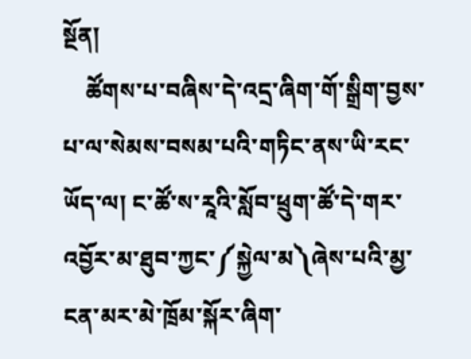སྔོན།
    ཚོགས་པ་བཞིས་དེ་འདྲ་ཞིག་གོ་སྒྲིག་བྱས་པ་ལ་སེམས་བསམ་པའི་གཏིང་ནས་ཡི་རང་ཡོད་ལ། ང་ཚོ་ས་རཱའི་སློབ་ཕྲུག་ཚོ་དེ་གར་འབྱོར་མ་ཐུབ་ཀྱང་༼སྐྱེལ་མ༽ཞེས་པའི་མྱ་ངན་མར་མེ་ཁྲོམ་སྐོར་ཞིག་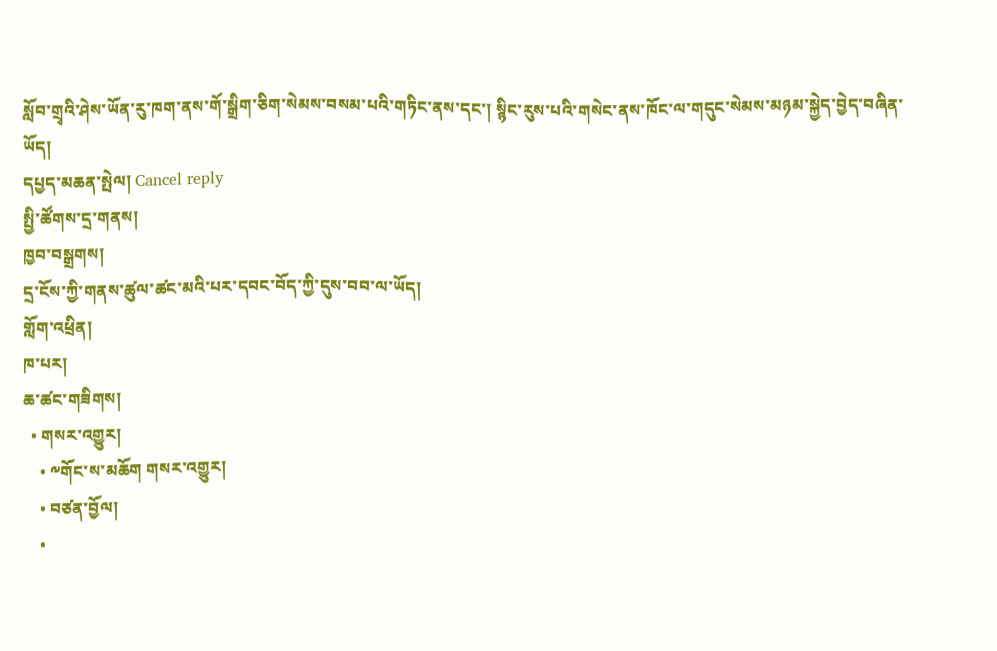སློབ་གྲྭའི་ཤེས་ཡོན་རུ་ཁག་ནས་གོ་སྒྲིག་ཅིག་སེམས་བསམ་པའི་གཏིང་ནས་དང་། སྙིང་རུས་པའི་གསེང་ནས་ཁོང་ལ་གདུང་སེམས་མཉམ་སྐྱེད་བྱེད་བཞིན་ཡོད།
དཔྱད་མཆན་སྤེལ། Cancel reply
སྤྱི་ཚོགས་དྲ་གནས།
ཁྱབ་བསྒྲགས།
དྲ་ངོས་ཀྱི་གནས་ཚུལ་ཚང་མའི་པར་དབང་བོད་ཀྱི་དུས་བབ་ལ་ཡོད།
གློག་འཕྲིན།
ཁ་པར།
ཆ་ཚང་གཟིགས།
  • གསར་འགྱུར།
    • ༸གོང་ས་མཆོག གསར་འགྱུར།
    • བཙན་བྱོལ།
    •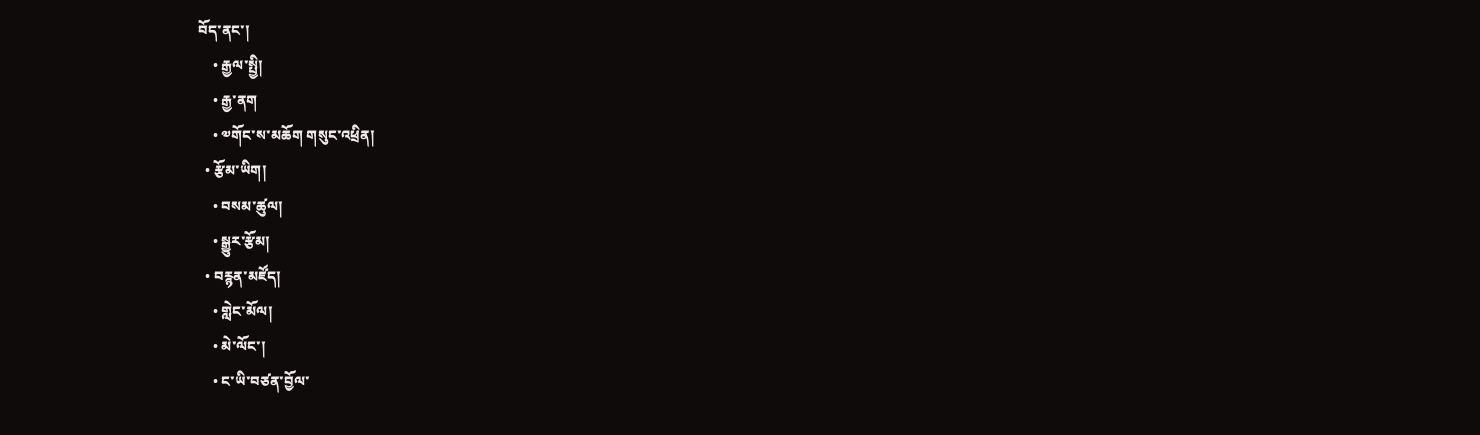བོད་ནང་།
    • རྒྱལ་སྤྱི།
    • རྒྱ་ནག
    • ༧གོང་ས་མཆོག གསུང་འཕྲིན།
  • རྩོམ་ཡིག།
    • བསམ་ཚུལ།
    • སྒྱུར་རྩོམ།
  • བརྙན་མཛོད།
    • གླེང་མོལ།
    • མེ་ལོང་།
    • ང་ཡི་བཙན་བྱོལ་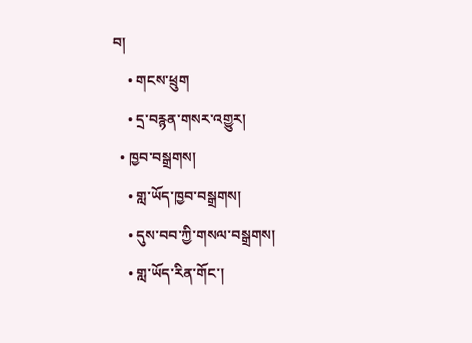བ།
    • གངས་ཕྲུག
    • དྲ་བརྙན་གསར་འགྱུར།
  • ཁྱབ་བསྒྲགས།
    • གླ་ཡོད་ཁྱབ་བསྒྲགས།
    • དུས་བབ་ཀྱི་གསལ་བསྒྲགས།
    • གླ་ཡོད་རིན་གོང་།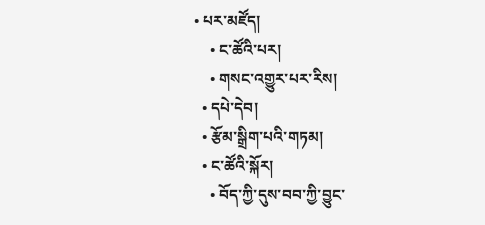• པར་མཛོད།
    • ང་ཚོའི་པར།
    • གསང་འགྱུར་པར་རིས།
  • དཔེ་དེབ།
  • རྩོམ་སྒྲིག་པའི་གཏམ།
  • ང་ཚོའི་སྐོར།
    • བོད་ཀྱི་དུས་བབ་ཀྱི་བྱུང་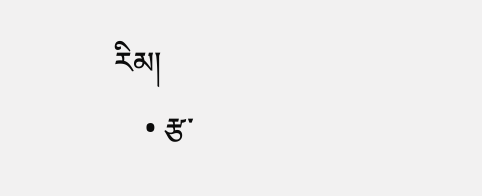རིམ།
    • རྩ་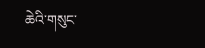ཆེའི་གསུང་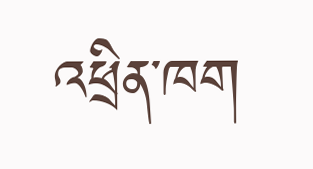འཕྲིན་ཁག